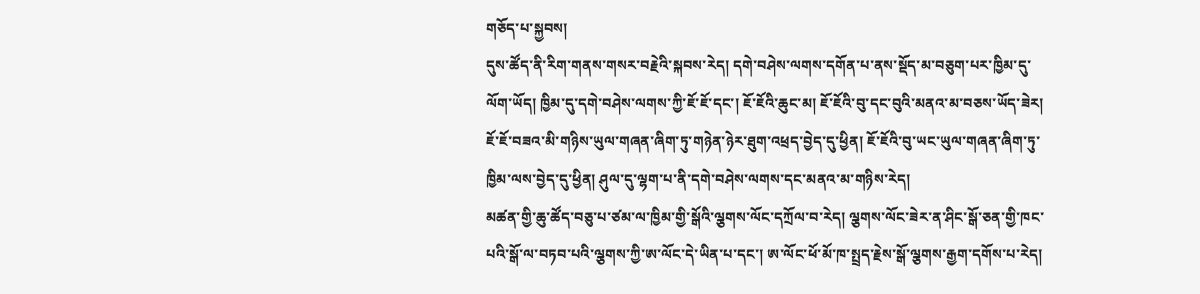གཅོད་པ་སྐྱབས།
དུས་ཚོད་ནི་རིག་གནས་གསར་བརྗེའི་སྐབས་རེད། དགེ་བཤེས་ལགས་དགོན་པ་ནས་སྡོད་མ་བཅུག་པར་ཁྱིམ་དུ་ལོག་ཡོད། ཁྱིམ་དུ་དགེ་བཤེས་ལགས་ཀྱི་ཇོ་ཇོ་དང་། ཇོ་ཇོའི་ཆུང་མ། ཇོ་ཇོའི་བུ་དང་བུའི་མནའ་མ་བཅས་ཡོད་ཟེར། ཇོ་ཇོ་བཟའ་མི་གཉིས་ཡུལ་གཞན་ཞིག་ཏུ་གཉེན་ཉེར་ཐུག་འཕྲད་བྱེད་དུ་ཕྱིན། ཇོ་ཇོའི་བུ་ཡང་ཡུལ་གཞན་ཞིག་ཏུ་ཁྱིམ་ལས་བྱེད་དུ་ཕྱིན། ཤུལ་དུ་ལྷག་པ་ནི་དགེ་བཤེས་ལགས་དང་མནའ་མ་གཉིས་རེད།
མཚན་གྱི་ཆུ་ཚོད་བཅུ་པ་ཙམ་ལ་ཁྱིམ་གྱི་སྒོའི་ལྕགས་ལོང་དཀྲོལ་བ་རེད། ལྕགས་ལོང་ཟེར་ན་ཤིང་སྒོ་ཅན་གྱི་ཁང་པའི་སྒོ་ལ་བཏབ་པའི་ལྕགས་ཀྱི་ཨ་ལོང་དེ་ཡིན་པ་དང་། ཨ་ལོང་ཕོ་མོ་ཁ་སྤྲད་རྗེས་སྒོ་ལྕགས་རྒྱག་དགོས་པ་རེད།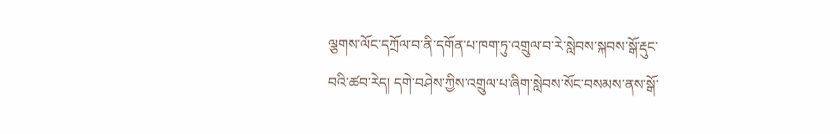ལྕགས་ལོང་དཀྲོལ་བ་ནི་དགོན་པ་ཁག་ཏུ་འགྲུལ་བ་རེ་སླེབས་སྐབས་སྒོ་རྡུང་བའི་ཚབ་རེད། དགེ་བཤེས་ཀྱིས་འགྲུལ་པ་ཞིག་སླེབས་སོང་བསམས་ནས་སྒོ་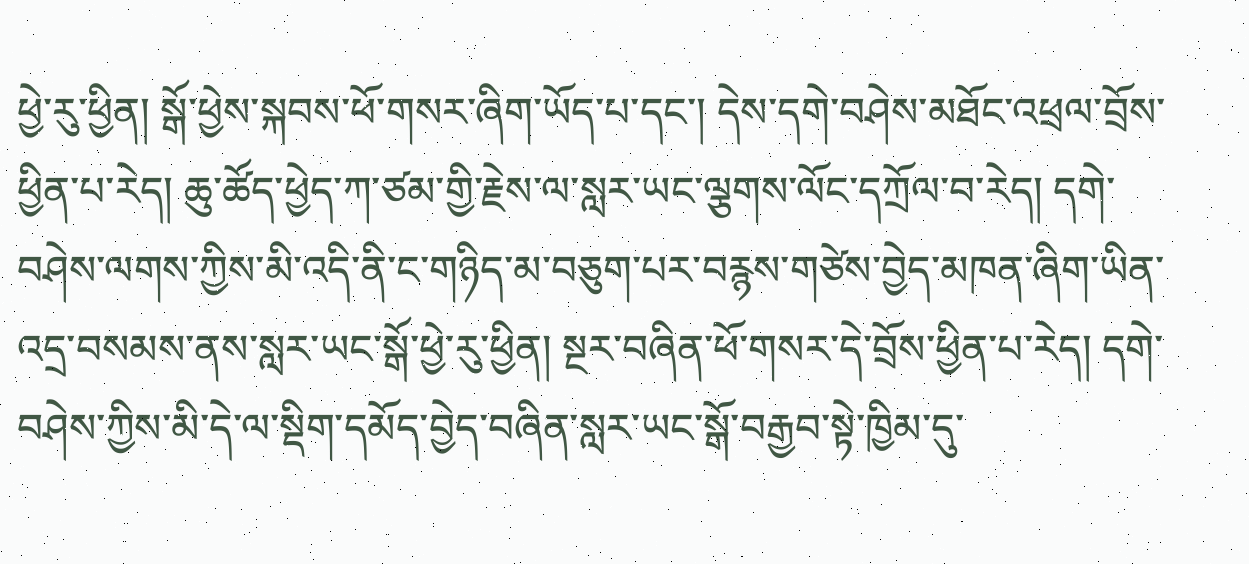ཕྱེ་རུ་ཕྱིན། སྒོ་ཕྱེས་སྐབས་ཕོ་གསར་ཞིག་ཡོད་པ་དང་། དེས་དགེ་བཤེས་མཐོང་འཕྲལ་བྲོས་ཕྱིན་པ་རེད། ཆུ་ཚོད་ཕྱེད་ཀ་ཙམ་གྱི་རྗེས་ལ་སླར་ཡང་ལྕགས་ལོང་དཀྲོལ་བ་རེད། དགེ་བཤེས་ལགས་ཀྱིས་མི་འདི་ནི་ང་གཉིད་མ་བཅུག་པར་བརྙས་གཙེས་བྱེད་མཁན་ཞིག་ཡིན་འདྲ་བསམས་ནས་སླར་ཡང་སྒོ་ཕྱེ་རུ་ཕྱིན། སྔར་བཞིན་ཕོ་གསར་དེ་བྲོས་ཕྱིན་པ་རེད། དགེ་བཤེས་ཀྱིས་མི་དེ་ལ་སྡིག་དམོད་བྱེད་བཞིན་སླར་ཡང་སྒོ་བརྒྱབ་སྟེ་ཁྱིམ་དུ་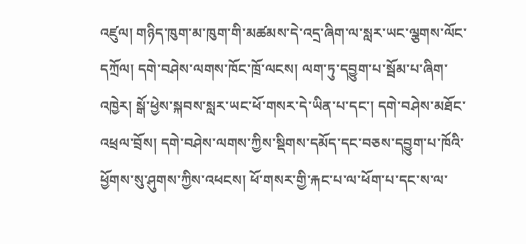འཛུལ། གཉིད་ཁུག་མ་ཁུག་གི་མཚམས་དེ་འདྲ་ཞིག་ལ་སླར་ཡང་ལྕགས་ལོང་དཀྲོལ། དགེ་བཤེས་ལགས་ཁོང་ཁྲོ་ལངས། ལག་ཏུ་དབྱུག་པ་སྦོམ་པ་ཞིག་འཁྱེར། སྒོ་ཕྱེས་སྐབས་སླར་ཡང་ཕོ་གསར་དེ་ཡིན་པ་དང་། དགེ་བཤེས་མཐོང་འཕྲལ་བྲོས། དགེ་བཤེས་ལགས་ཀྱིས་སྡིགས་དམོད་དང་བཅས་དབྱུག་པ་ཁོའི་ཕྱོགས་སུ་ཤུགས་ཀྱིས་འཕངས། ཕོ་གསར་གྱི་རྐང་པ་ལ་ཕོག་པ་དང་ས་ལ་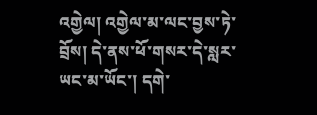འགྱེལ། འགྱེལ་མ་ལང་བྱས་ཏེ་བྲོས། དེ་ནས་ཕོ་གསར་དེ་སླར་ཡང་མ་ཡོང་། དགེ་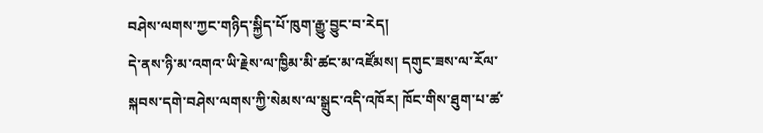བཤེས་ལགས་ཀྱང་གཉིད་སྐྱིད་པོ་ཁུག་རྒྱུ་བྱུང་བ་རེད།
དེ་ནས་ཉི་མ་འགའ་ཡི་རྗེས་ལ་ཁྱིམ་མི་ཚང་མ་འཛོམས། དགུང་ཟས་ལ་རོལ་སྐབས་དགེ་བཤེས་ལགས་ཀྱི་སེམས་ལ་སྒྲུང་འདི་འཁོར། ཁོང་གིས་ཐུག་པ་ཚ་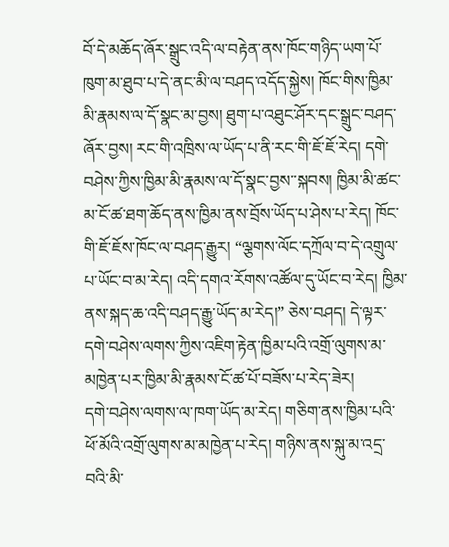བོ་དེ་མཆོད་ཞོར་སྒྲུང་འདི་ལ་བརྟེན་ནས་ཁོང་གཉིད་ཡག་པོ་ཁུག་མ་ཐུབ་པ་དེ་ནང་མི་ལ་བཤད་འདོད་སྐྱེས། ཁོང་གིས་ཁྱིམ་མི་རྣམས་ལ་དོ་སྣང་མ་བྱས། ཐུག་པ་འཐུང་ཤོར་དང་སྒྲུང་བཤད་ཞོར་བྱས། རང་གི་འཁྲིས་ལ་ཡོད་པ་ནི་རང་གི་ཇོ་ཇོ་རེད། དགེ་བཤེས་ཀྱིས་ཁྱིམ་མི་རྣམས་ལ་དོ་སྣང་བྱས་་སྐབས། ཁྱིམ་མི་ཚང་མ་ངོ་ཚ་ཐག་ཆོད་ནས་ཁྱིམ་ནས་བྲོས་ཡོད་པ་ཤེས་པ་རེད། ཁོང་གི་ཇོ་ཇོས་ཁོང་ལ་བཤད་རྒྱུར། “ལྕགས་ལོང་དཀྲོལ་བ་དེ་འགྲུལ་པ་ཡོང་བ་མ་རེད། འདི་དགའ་རོགས་འཚོལ་དུ་ཡོང་བ་རེད། ཁྱིམ་ནས་སྐད་ཆ་འདི་བཤད་རྒྱུ་ཡོད་མ་རེད།” ཅེས་བཤད། དེ་ལྟར་དགེ་བཤེས་ལགས་ཀྱིས་འཇིག་རྟེན་ཁྱིམ་པའི་འགྲོ་ལུགས་མ་མཁྱེན་པར་ཁྱིམ་མི་རྣམས་ངོ་ཚ་པོ་བཟོས་པ་རེད་ཟེར།
དགེ་བཤེས་ལགས་ལ་ཁག་ཡོད་མ་རེད། གཅིག་ནས་ཁྱིམ་པའི་ཕོ་མོའི་འགྲོ་ལུགས་མ་མཁྱེན་པ་རེད། གཉིས་ནས་སྐུ་མ་འདྲ་བའི་མི་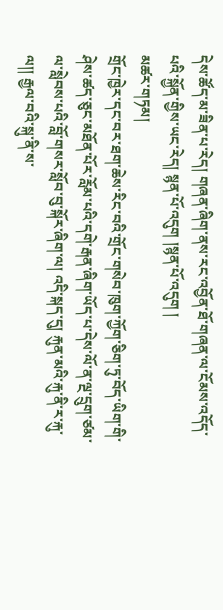དེས་ཚོད་མ་ཟིན་པ་རེད། གཞན་ཞིག་ནས་རང་འབྱོན་ཐོ་གཞན་ལ་ངོམས་འདོད་པའི་སྐྱོན་གྱིས་ཡང་རེད། སྙན་པོ་འདུག །སྙན་པོ་འདུག །
མཚར་གཏམ།
གྲོང་ཁྱེར་དང་བར་ཐག་ཆེས་རིང་བའི་གྲོང་གསེབ་ཁུག་ཀྱོག་ཅིག་ཏུ་བོད་ཡིག་གི་ཤེས་ཚད་ཅུང་མཐོན་པོར་རློམ་པའི་དགེ་རྒན་ཞིག་ཡོད་པ་དེས་ལོ་ན་ལྔ་དྲུག་ཙམ་ལ་སླེབས་པའི་བློ་གསར་སློབ་བུ་སྐོར་ཞིག་ལ། འདི་སྐད་དུ། རྐུན་མའི་རྐུ་ནི་ར་རྐུ་ལ།། རྒྱལ་བའི་སྐུ་ནི་ས་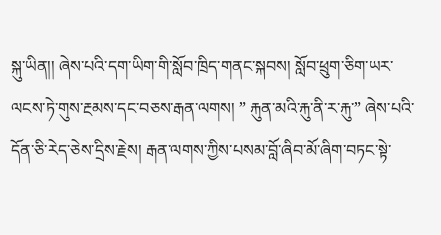སྐུ་ཡིན།། ཞེས་པའི་དག་ཡིག་གི་སློབ་ཁྲིད་གནང་སྐབས། སློབ་ཕྲུག་ཅིག་ཡར་ལངས་ཏེ་གུས་རྔམས་དང་བཅས་རྒན་ལགས། ” རྐུན་མའི་རྐུ་ནི་ར་རྐུ་” ཞེས་པའི་དོན་ཅི་རེད་ཅེས་དྲིས་རྗེས། རྒན་ལགས་ཀྱིས་པསམ་བློ་ཞིབ་མོ་ཞིག་བཏང་སྟེ་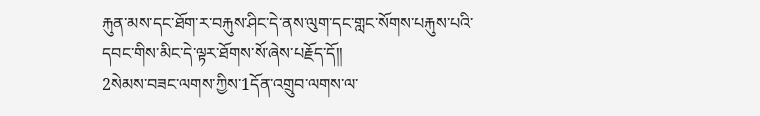རྐུན་མས་དང་ཐོག་ར་བརྐུས་ཤིང་དེ་ནས་ལུག་དང་གླང་སོགས་པརྐུས་པའི་དབང་གིས་མིང་དེ་ལྟར་ཐོགས་སོ་ཞེས་པརྗོད་དོ།།
2སེམས་བཟང་ལགས་ཀྱིས་1དོན་འགྲུབ་ལགས་ལ་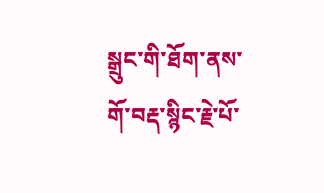སྒྲུང་གི་ཐོག་ནས་གོ་བརྡ་སྙིང་རྗེ་པོ་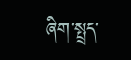ཞིག་སྤྲད་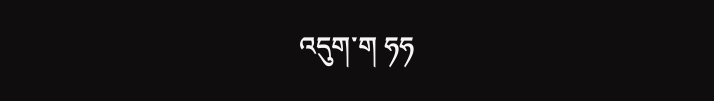འདུག་ག ཧཧ